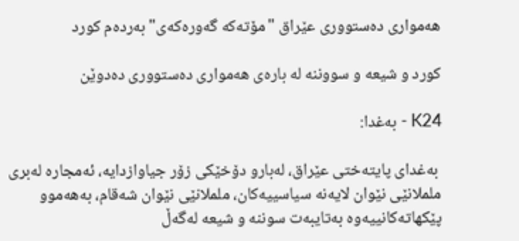هه‌مواری ده‌ستووری عێراق "مۆته‌كه‌ گه‌وره‌كه‌ی" به‌رده‌م كورد

كورد و شیعه‌ و سووننه‌ له‌ باره‌ی هه‌مواری ده‌ستووری ده‌دوێن

K24 - به‌غدا:

 بەغدای پایته‌ختی عێراق، لەبارو دۆخێكی زۆر جیاوازدایە، ئەمجارە لەبری ململانێی نێوان لایەنە سیاسییەكان، ململانێی نێوان شەقام، بەهەموو پێكهاتەكانییەوە بەتایبەت سوننە و شیعە لەگەڵ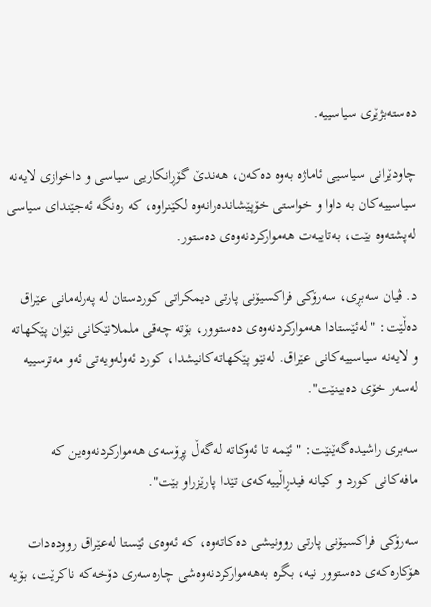دەستەبژێری سیاسییە.

چاودێرانی سیاسیی ئاماژه‌ به‌وه ‌ده‌كه‌ن، هەندێ گۆڕانكاريی سیاسی و داخوازی لایه‌نه‌ سیاسيیه‌كان بە داوا و خواستی خۆپێشاندەرانەوە لکێنراوە‌، كە رەنگە ئەجێندای سیاسی لەپشتەوە بێت، بەتایبەت هەمواركردنەوەی دەستور.

د. ڤیان سه‌بڕی، سه‌رۆكی فراكسیۆنی پارتی دیمكراتی كوردستان له‌ په‌رله‌مانی عێراق ده‌ڵێت: "له‌ئێستادا هه‌مواركردنه‌وه‌ی ده‌ستوور، بۆته‌ چه‌قی ململانێكانی نێوان پێكهاته‌ و لایه‌نه‌ سیاسيیه‌كانی عێراق. له‌نێو پێكهاته‌كانیشدا، كورد ئه‌وله‌ویه‌تی ئه‌و مه‌ترسيیه‌ له‌سه‌ر خۆی ده‌بینێت".

سه‌بری راشیده‌گه‌ێنێت: "ئێمه‌ تا ئه‌وكاته‌ له‌گه‌ڵ پڕۆسه‌ی هه‌مواركردنه‌وه‌ین كه‌ مافه‌كانی كورد و كیانه‌ فیدڕاڵیيه‌كه‌ی تێدا پارێزراو بێت".

سه‌رۆكی فراكسیۆنی پارتی روونیشی ده‌كاته‌وه‌، كه‌ ئه‌وه‌ی ئێستا له‌عێراق رووده‌دات هۆكاره‌كه‌ی ده‌ستوور نیه‌، بگره‌ به‌هه‌مواركردنه‌وه‌شی چاره‌سه‌ری دۆخه‌كه‌ ناكرێت، بۆیه‌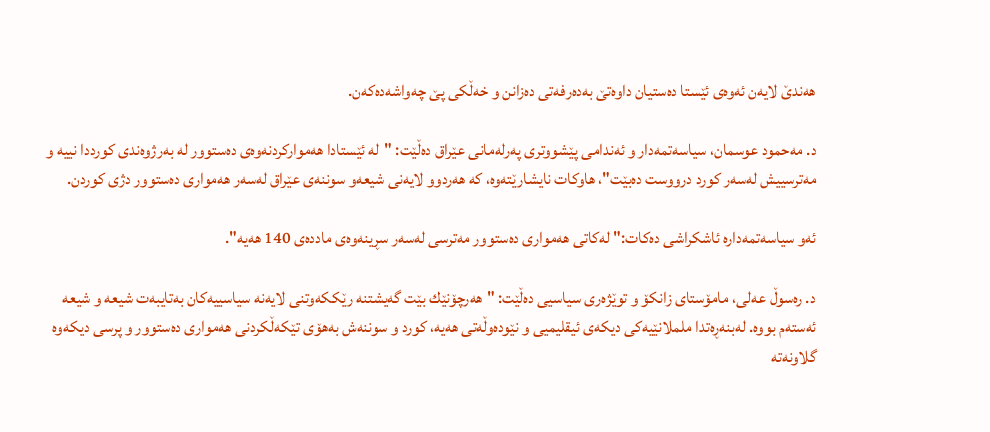هه‌ندێ لایه‌ن ئه‌وه‌ی ئێستا ده‌ستیان داوه‌تێ به‌ده‌رفه‌تی ده‌زانن و خه‌ڵكی پێ چه‌واشه‌ده‌كه‌ن.

د. مه‌حمود عوسمان، سیاسه‌تمه‌دار و ئه‌ندامی پێشووتری په‌رله‌مانی عێراق ده‌ڵێت: "له‌ ئێستادا هه‌مواركردنه‌وه‌ی ده‌ستوور له ‌به‌رژوه‌ندی كورددا نیيه ‌و مه‌ترسيیش له‌سه‌ر كورد درووست ده‌بێت"، هاوكات نایشارێته‌وه‌، كه‌ هه‌ردوو لایه‌نی شیعه‌و سوننه‌ی عێراق له‌سه‌ر هه‌مواری ده‌ستوور دژی كوردن.

ئه‌و سیاسه‌تمه‌داره‌ ئاشكراشی ده‌كات:" له‌كاتی هه‌مواری ده‌ستوور مه‌ترسی له‌سه‌ر‌ سڕینه‌وه‌ی مادده‌ی 140 هه‌یه".

د. ره‌سوڵ عه‌لی، مامۆستای زانكۆ و توێژه‌ری سیاسیی ده‌ڵێت: "هەرچۆنێك بێت گەیشتنە رێككەوتنی لایەنە سیاسییەكان بەتایبەت شیعە و شیعە ئەستەم بووە. لەبنەڕەتدا ململانێیەكی دیكەی ئیقلیمیی و نێودەوڵەتی هەیە‌، كورد و سوننەش بەهۆی تێكەڵكردنی هەمواری دەستوور و پرسی دیكەوە گلاونەتە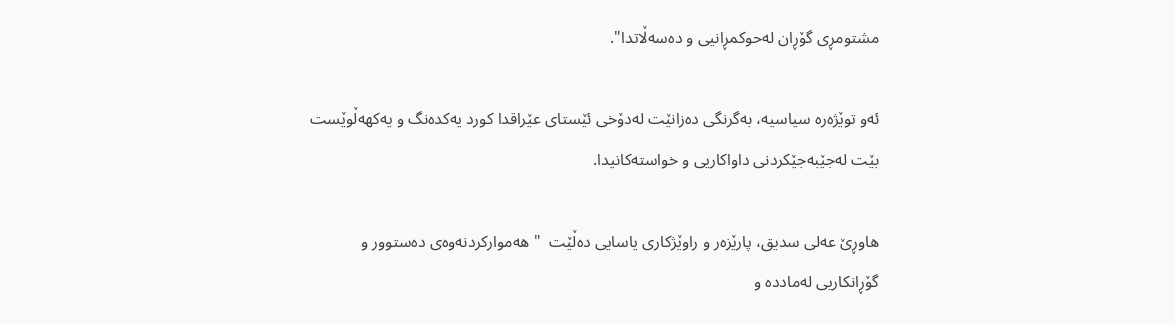مشتومڕی گۆڕان لەحوكمڕانیی و دەسەڵاتدا".

ئه‌و توێژه‌ره‌ سیاسیه‌، به‌گرنگی ده‌زانێت له‌دۆخی ئێستای عێراقدا كورد یه‌كده‌نگ و یه‌كهه‌ڵوێست بێت له‌جێبه‌جێکردنی داواکاریی و خواسته‌كانیدا.

هاوڕێ عه‌لی سدیق، پارێزه‌ر و راوێژكاری یاسایی ده‌ڵێت  "هه‌مواركردنه‌وه‌ی ده‌ستوور و گۆڕانكاريی له‌مادده‌ و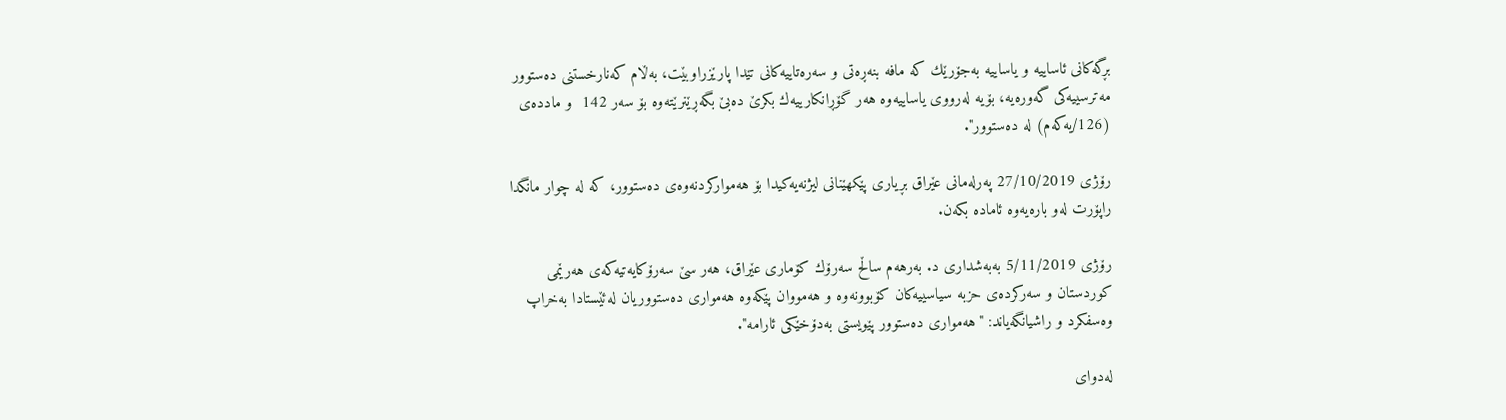بڕگه‌كانی ئاساییه‌ و یاساییه‌ به‌جۆرێك كه‌ مافه‌ بنه‌ڕه‌تی و سه‌ره‌تاییه‌كانی تێدا پارێزراوبێت، به‌ڵام كه‌نارخستنی ده‌ستوور مه‌ترسيیه‌كی گه‌وره‌یه‌، بۆیه‌ له‌رووی یاساییه‌وه‌ هه‌ر گۆڕانكارییه‌ك بكرێ ده‌بێ بگه‌ڕێنرێته‌وه‌ بۆ سه‌ر 142  و مادده‌ی (126/یه‌كه‌م) له‌ ده‌ستوور".

رۆژی 27/10/2019 په‌رله‌مانی عێراق بڕیاری پێكهێنانی لیژنه‌یه‌كیدا بۆ هه‌مواركردنه‌وه‌ی ده‌ستوور، كه‌ له‌ چوار مانگدا راپۆرت له‌و باره‌یه‌وه‌ ئاماده‌ بكه‌ن.

رۆژی 5/11/2019 به‌به‌شداری د. به‌رهه‌م ساڵح سه‌رۆك كۆماری عێراق، هه‌ر سێ سه‌رۆكایه‌تیه‌كه‌ی هه‌رێمی كوردستان و سه‌ركرده‌ی حزبه‌ سیاسیيه‌كان كۆبوونه‌وه‌ و هه‌مووان پێكه‌وه‌ هه‌مواری ده‌ستووریان له‌ئێستادا به‌خراپ وه‌سفكرد و راشیانگه‌یاند: "هه‌مواری ده‌ستوور پێویستی به‌دۆخێكی ئارامه‌".

له‌دوای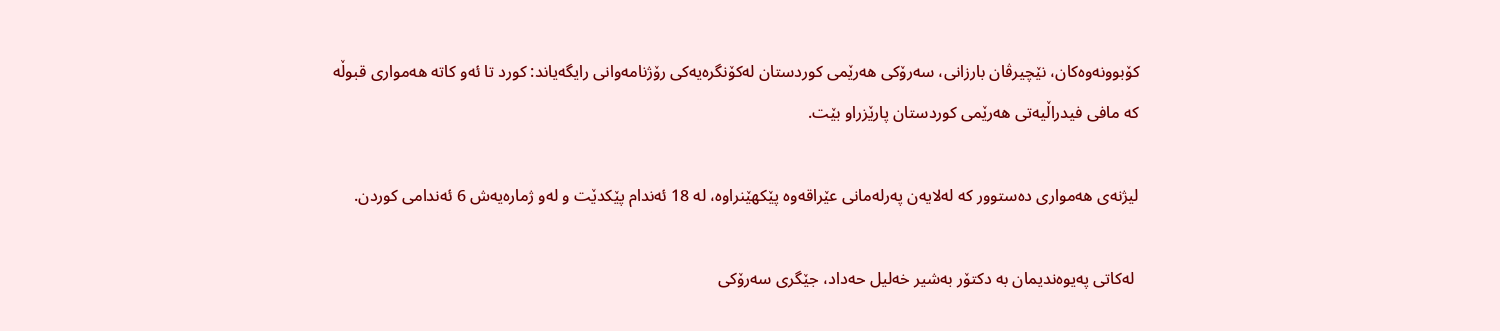كۆبوونه‌وه‌كان، نێچیرڤان بارزانی، سه‌رۆكی هه‌رێمی كوردستان له‌كۆنگره‌یه‌كی رۆژنامه‌وانی رایگه‌یاند: كورد تا ئه‌و كاته‌ هه‌مواری قبوڵه‌ كه‌ مافی فیدراڵیه‌تی هه‌رێمی كوردستان پارێزراو بێت.

لیژنه‌ی هه‌مواری ده‌ستوور كه‌ له‌لایه‌ن په‌رله‌مانی عێراقه‌وه‌ پێكهێنراوه‌، له‌ 18 ئه‌ندام پێكدێت و له‌و ژمارەیەش‌ 6 ئه‌ندامی كوردن.

 له‌كاتی په‌یوه‌ندیمان به‌ دکتۆر بەشیر خه‌لیل حەداد، جێگری سه‌رۆكی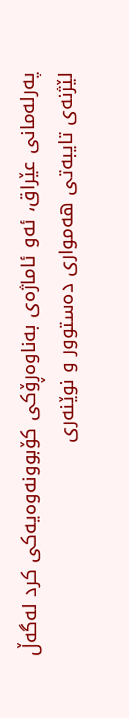په‌رله‌مانی عێراق، ئه‌و ئاماژه‌ی به‌ناوه‌ڕۆكی كۆبوونه‌وه‌یه‌كی كرد له‌گه‌ڵ لێژنه‌ی تایبه‌تی هه‌مواری ده‌ستوور و نوێنه‌ری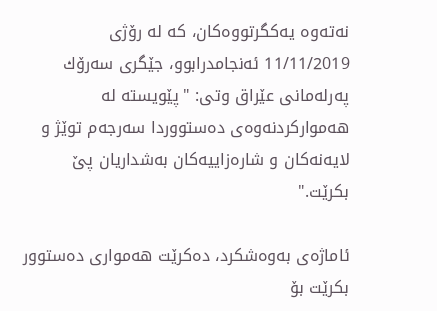نه‌ته‌وه‌ یه‌كگرتووه‌كان، كه‌ له‌ رۆژی 11/11/2019 ئه‌نجامدرابوو، جێگری سه‌رۆك په‌رله‌مانی عێراق وتی: "پێویستە لە ھەموارکردنەوەی دەستووردا سەرجەم توێژ و لایەنەکان و شارەزایيەکان بەشداریان پێ بکرێت."

ئاماژه‌ی به‌وه‌شكرد، دەکرێت ھەمواری دەستوور بکرێت بۆ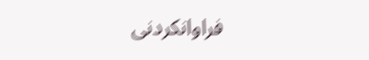فراوانکردنی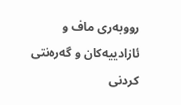رووبەری ماف و ئازادییەکان و گەرەنتی کردنی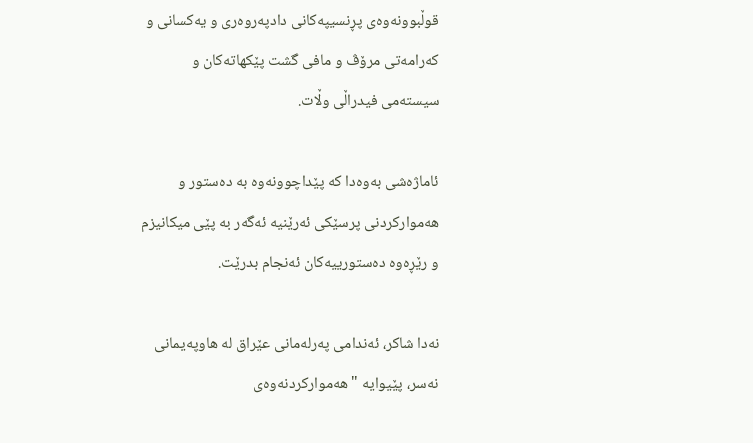قوڵبوونەوەی پڕنسیپەکانی دادپەروەری و یەکسانی و کەرامەتی مرۆڤ و مافی گشت پێکھاتەکان و سیستەمی فیدراڵی وڵات.

ئاماژەشی بەوەدا کە پێداچوونەوە بە دەستور و ھەموارکردنی پرسێکی ئەرێنیە ئەگەر بە پێی میکانیزم و رێڕەوە دەستورییەکان ئەنجام بدرێت.

نه‌دا شاكر، ئه‌ندامی په‌رله‌مانی عێراق له‌ هاوپه‌یمانی نه‌سر، پێیوایه‌ "هه‌مواركردنه‌وه‌ی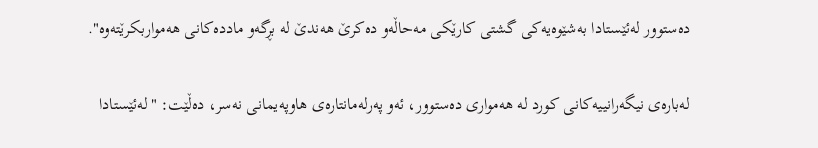ده‌ستوور له‌ئێستادا به‌شێوه‌یه‌كی گشتی كارێكی مه‌حاڵه‌و ده‌كرێ هه‌ندێ له‌ بڕگه‌و مادده‌كانی هه‌مواربكرێته‌وه‌".

له‌باره‌ی نیگه‌رانییه‌كانی كورد له‌ هه‌مواری ده‌ستوور، ئه‌و په‌رله‌مانتاره‌ی هاوپه‌یمانی نه‌سر، ده‌ڵێت: "له‌ئێستادا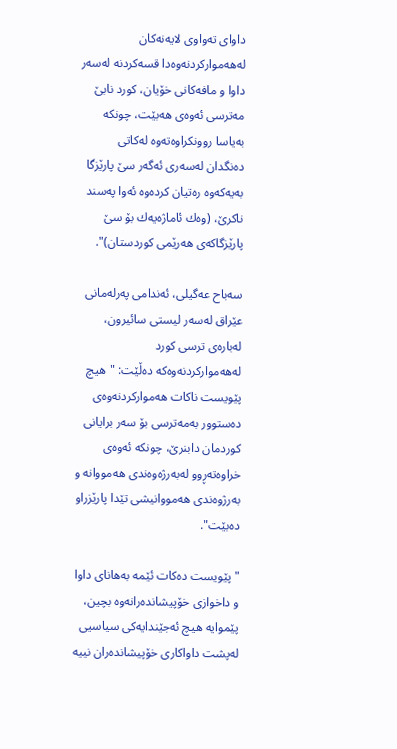داوای ته‌واوی لایه‌نه‌كان له‌هه‌مواركردنه‌وه‌دا قسه‌كردنه‌ له‌سه‌ر داوا و مافه‌كانی خۆیان، كورد نابێ مه‌ترسی ئه‌وه‌ی هه‌بێت، چونكه‌ به‌یاسا روونكراوه‌ته‌وه‌ له‌كاتی ده‌نگدان له‌سه‌ری ئه‌گه‌ر سێ پارێزگا به‌یه‌كه‌وه‌ ره‌تیان كرده‌وه‌ ئه‌وا په‌سند ناكرێ، (وه‌ك ئاماژه‌یه‌ك بۆ سێ پارێزگاكه‌ی هه‌رێمی كوردستان)".

سه‌باح عه‌گیلی، ئه‌ندامی په‌رله‌مانی عێراق له‌سه‌ر لیستی سائیرون، له‌باره‌ی ترسی كورد له‌هه‌مواركردنه‌وه‌كه‌ ده‌ڵێت: "هیچ پێویست ناكات هه‌مواركردنه‌وه‌ی ده‌ستوور به‌مه‌ترسی بۆ سه‌ر برایانی كوردمان دابنرێ، چونكه‌ ئه‌وه‌ی خراوه‌ته‌ڕوو له‌به‌رژه‌وه‌ندی هه‌مووانه‌ و به‌رژوه‌ندی هه‌مووانیشی تێدا پارێزراو ده‌بێت".

"پێویست ده‌كات ئێمه‌ به‌هانای داوا و داخوازی خۆپیشانده‌رانه‌وه‌ بچین، پێموایه‌ هیچ ئه‌جێندایه‌كی سیاسیی له‌پشت داواكاری خۆپیشانده‌ران نیيه‌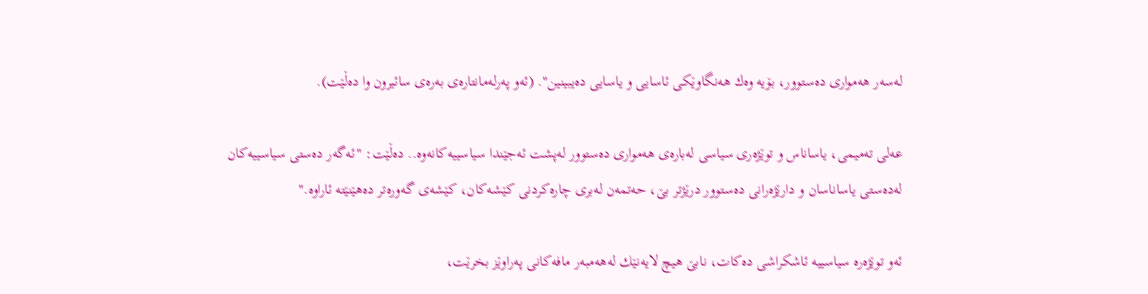له‌سه‌ر هه‌مواری ده‌ستوور، بۆیه‌ وه‌ك هه‌نگاوێكی ئاسایی و یاسایی ده‌یبینین". (ئه‌و په‌رله‌مانتاره‌ی به‌ره‌ی سائیرون‌ وا ده‌ڵێت).

عه‌لی ته‌میمی، یاساناس و توێژه‌ری سیاسی له‌باره‌ی هه‌مواری ده‌ستوور له‌پشت ئه‌جێندا سیاسيیه‌كانه‌وه.. ده‌ڵێت: "ئه‌گه‌ر ده‌ستی سیاسيیه‌كان له‌ده‌ستی یاساناسان و دارێژه‌رانی ده‌ستوور درێژتر بێ، حه‌تمه‌ن له‌بری چاره‌كردنی كێشه‌كان، كێشه‌ی گه‌وره‌تر ده‌هێنێته‌ ئاراوه‌."

ئه‌و توێژه‌ره‌ سیاسییه‌ ئاشكراشی ده‌كات، نابێ هیچ لایه‌نێك له‌هه‌مبه‌ر مافه‌كانی په‌راوێز بخرێت،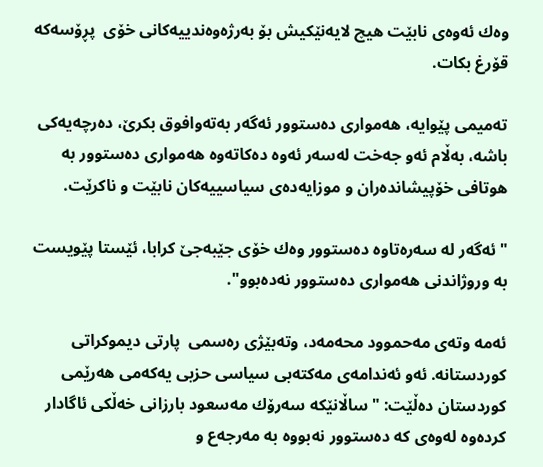وه‌ك ئه‌وه‌ی نابێت هیچ لایه‌نێكیش بۆ به‌رژه‌وه‌ندیيه‌كانی خۆی  پڕۆسه‌كه قۆرغ‌ بكات.

ته‌میمی پێوایه‌، هه‌مواری ده‌ستوور ئه‌گه‌ر به‌ته‌وافوق بكرێ، ده‌رچه‌یه‌كی باشه‌، به‌ڵام ئه‌و جه‌خت له‌سه‌ر ئه‌وه‌ ده‌كاته‌وه‌ هه‌مواری ده‌ستوور به‌ هوتافی خۆپیشانده‌ران و موزایه‌ده‌ی سیاسیيه‌كان نابێت و ناكرێت.

"ئەگەر لە سەرەتاوە دەستوور وەك خۆی جێبەجێ کرابا، ئێستا پێویست بە وروژاندنی هەمواری دەستوور نەدەبوو".

ئه‌مه‌ وته‌ی مه‌حموود محه‌مه‌د، وته‌بێژی ره‌سمی  پارتی دیموكراتی كوردستانه‌. ئه‌و ئه‌ندامه‌ی مه‌كته‌بی سیاسی حزبی یه‌كه‌می هه‌رێمی كوردستان ده‌ڵێت: "ساڵانێكه‌ سه‌رۆك مه‌سعود بارزانی خه‌ڵكی ئاگادار كرده‌وه‌ له‌وه‌ی كه‌‌ ده‌ستوور نه‌بووه‌ به‌ مه‌رجه‌ع و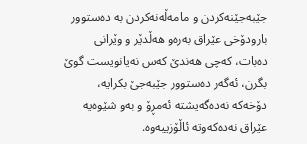جێبه‌جێنه‌كردن و مامه‌ڵه‌نه‌كردن به‌ ده‌ستوور بارودۆخی عێراق به‌ره‌و هه‌ڵدێر و وێرانی ده‌بات، كه‌چی هه‌ندێ كه‌س نه‌یانویست گوێ بگرن، ئه‌گه‌ر ده‌ستوور جێبه‌جێ بكرایه‌، دۆخه‌كه‌ نه‌ده‌گه‌یشته‌ ئه‌مڕۆ و به‌و شێوه‌یه‌ عێراق نه‌ده‌كه‌وته‌ ئاڵۆزییه‌وه‌.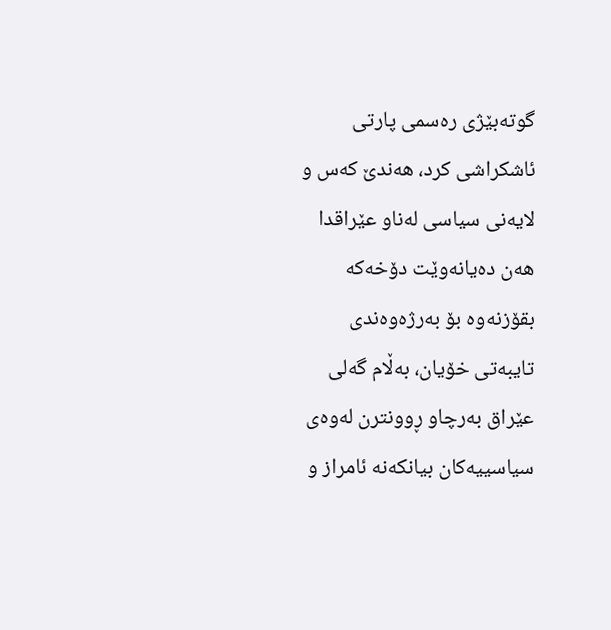گوته‌بێژی ره‌سمی پارتی ئاشكراشی كرد، هه‌ندێ كه‌س و لایه‌نی سیاسی له‌ناو عێراقدا هه‌ن ده‌یانه‌وێت دۆخه‌كه‌ بقۆزنه‌وه‌ بۆ به‌رژه‌وه‌ندی تایبه‌تی خۆیان، به‌ڵام گه‌لی عێراق به‌رچاو ڕوونترن له‌وه‌ی سیاسییه‌كان بیانكه‌نه‌ ئامراز و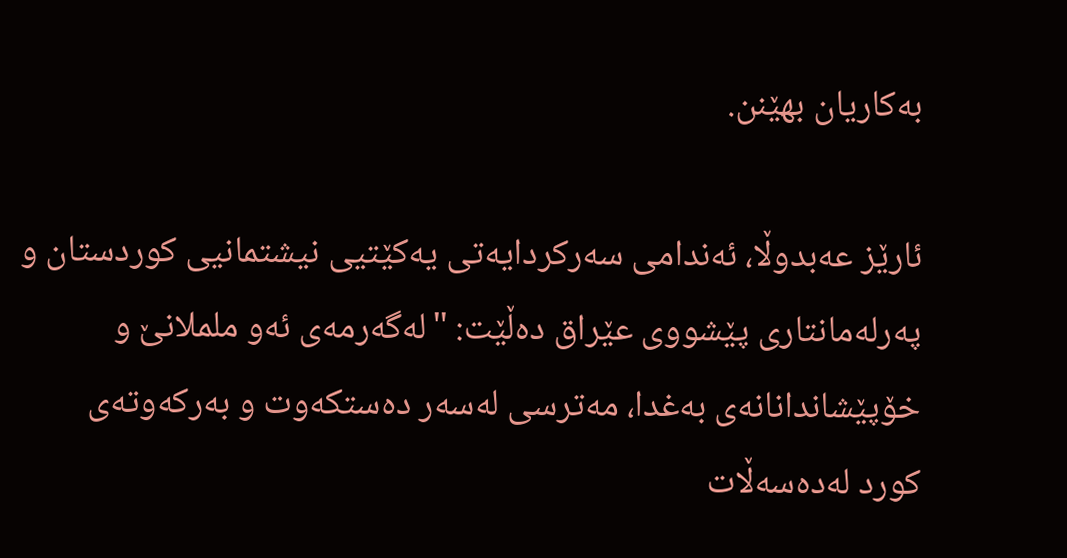به‌كاریان بهێنن.

ئارێز عه‌بدوڵا، ئه‌ندامی سه‌ركردایه‌تی یه‌كێتیی نیشتمانیی كوردستان و په‌رله‌مانتاری پێشووی عێراق ده‌ڵێت: "لەگەرمەی ئەو ململانێ و خۆپێشاندانانەی بەغدا، مەترسی لەسەر دەستكەوت و بەركەوتەی كورد لەدەسەڵات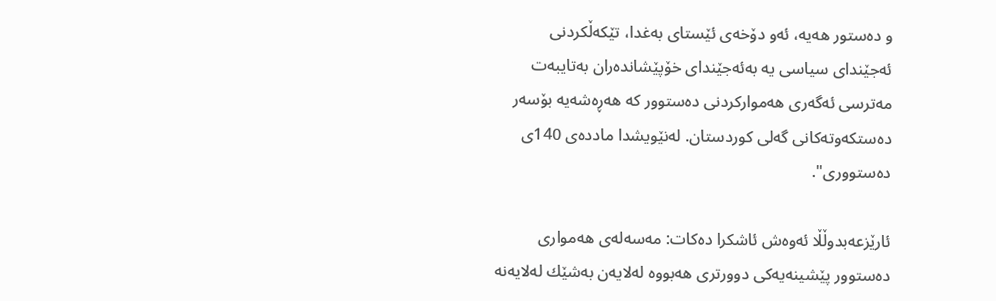و دەستور هەیە، ئەو دۆخەی ئێستای بەغدا، تێكەڵكردنی ئەجێندای سیاسی یه‌ بەئەجێندای خۆپێشاندەران بەتایبەت مەترسی ئەگەری هەمواركردنی دەستوور كە هەڕەشەیە بۆسەر دەستكەوتەكانی گەلی كوردستان. له‌نێویشدا مادده‌ی 140ی ده‌ستووری".

ئارێزعه‌بدوڵڵا ئه‌وه‌ش ئاشكرا ده‌كات: مه‌سه‌له‌ی هه‌مواری ده‌ستوور پێشینه‌یه‌كی دوورتری هه‌بووه‌ له‌لایه‌ن به‌شێك له‌لایه‌نه‌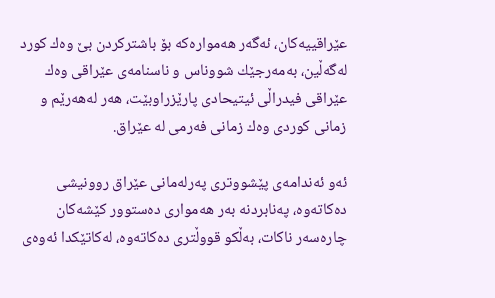عێراقییه‌كان، ئه‌گه‌ر هه‌مواره‌كه‌ بۆ باشتركردن بێ وه‌ك كورد له‌گه‌ڵین، به‌مه‌رجێك شووناس و ناسنامه‌ی عێراقی وه‌ك عێراقی فیدراڵی ئیتیحادی پارێزراوبێت، هه‌ر له‌هه‌رێم و زمانی كوردی وه‌ك زمانی فه‌رمی له‌ عێراق.

ئه‌و ئه‌ندامه‌ی پێشووتری په‌رله‌مانی عێراق روونیشی ده‌كاته‌وه‌، په‌نابردنه‌ به‌ر هه‌مواری ده‌ستوور كێشه‌كان چاره‌سه‌ر ناكات، به‌ڵكو قووڵتری ده‌كاته‌وه‌، له‌كاتێكدا ئه‌وه‌ی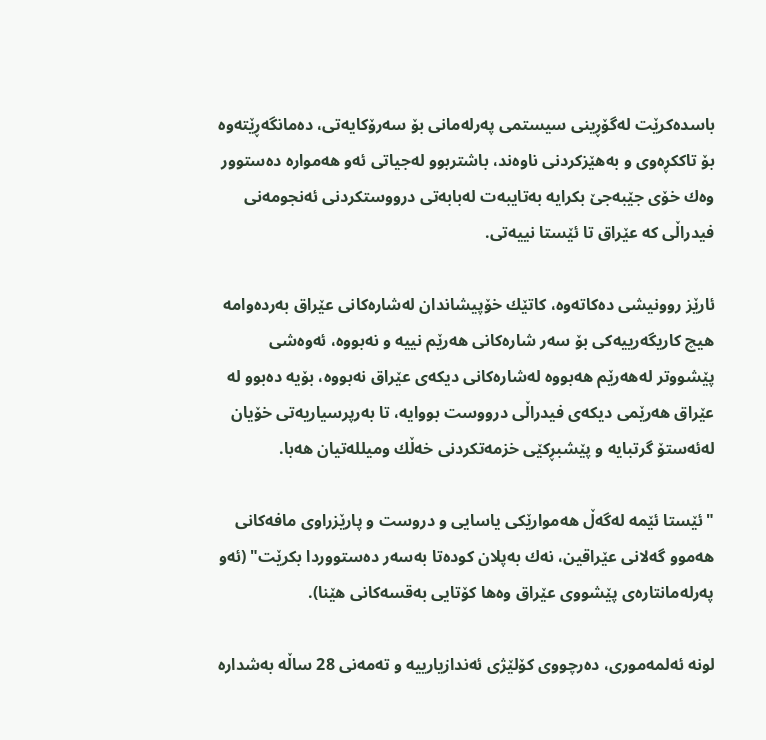باسده‌كرێت له‌گۆڕینی سیستمی په‌رله‌مانی بۆ سه‌رۆكایه‌تی، ده‌مانگه‌ڕێته‌وه‌ بۆ تاككڕه‌وی و به‌هێزكردنی ناوه‌ند، باشتربوو له‌جیاتی ئه‌و هه‌مواره‌ ده‌ستوور وه‌ك خۆی جێبه‌جێ بكرایه‌ به‌تایبه‌ت له‌بابه‌تی درووستكردنی ئه‌نجومه‌نی فیدراڵی كه‌ عێراق تا ئێستا نیيه‌تی.

ئارێز روونیشی ده‌كاته‌وه‌، كاتێك خۆپیشاندان له‌شاره‌كانی عێراق به‌رده‌وامه‌ هیچ كاریگه‌ریيه‌كی بۆ سه‌ر شاره‌كانی هه‌رێم نيیه‌ و نه‌بووه‌، ئه‌وه‌شی پێشووتر له‌هه‌رێم هه‌بووه‌ له‌شاره‌كانی ديكه‌ی عێراق نه‌بووه‌، بۆیه‌ ده‌بوو له‌ عێراق هه‌رێمی ديكه‌ی فیدراڵی درووست بووایه‌، تا به‌رپرسیاریه‌تی خۆیان له‌ئه‌ستۆ گرتبایه‌ و پێشبڕكێی خزمه‌تكردنی خه‌ڵك ومیلله‌تیان هه‌با.

"ئێستا ئێمه‌ له‌گه‌ڵ هه‌موارێكی یاسایی و دروست و پارێزراوی مافه‌كانی هه‌موو گه‌لانی عێراقین، نه‌ك به‌پلان كوده‌تا به‌سه‌ر ده‌ستووردا بكرێت" (ئه‌و په‌رله‌مانتاره‌ی پێشووی عێراق وه‌ها كۆتایی به‌قسه‌كانی هێنا).

لونه‌ ئه‌لمه‌موری، ده‌رچووی كۆلێژی ئه‌ندازیاریيه‌ و ته‌مه‌نی 28 ساڵه‌ به‌شداره‌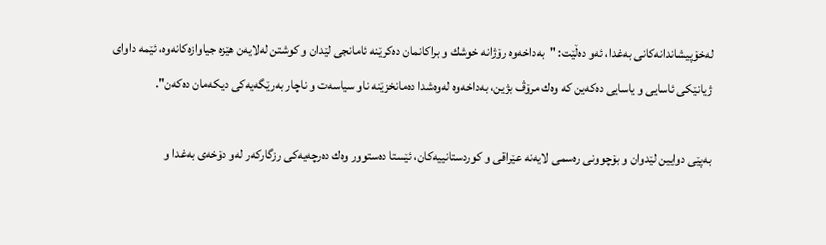له‌خۆپیشاندانه‌كانی به‌غدا، ئه‌و ده‌ڵێت: "به‌داخه‌وه‌ رۆژانه‌ خوشك و براكانمان ده‌كرێنه‌ ئامانجی لێدان و كوشتن له‌لایه‌ن هێزه‌ جیاوازه‌كانه‌وه‌، ئێمه‌ داوای ژیانێكی ئاسایی و یاسایی ده‌كه‌ین كه‌ وه‌ك مرۆڤ بژین، به‌داخه‌وه‌ له‌وه‌شدا ده‌مانخزێنه‌ ناو سیاسه‌ت و ناچار به‌رێگه‌یه‌كی دیكه‌مان ده‌كه‌ن".

به‌پێی دوایين لێدوان و بۆچوونی ره‌سمی لایه‌نه‌ عێراقی و كوردستانییه‌كان، ئێستا ده‌ستوور وه‌ك ده‌رچه‌یه‌كی رزگاركه‌ر له‌و دۆخه‌ی به‌غدا و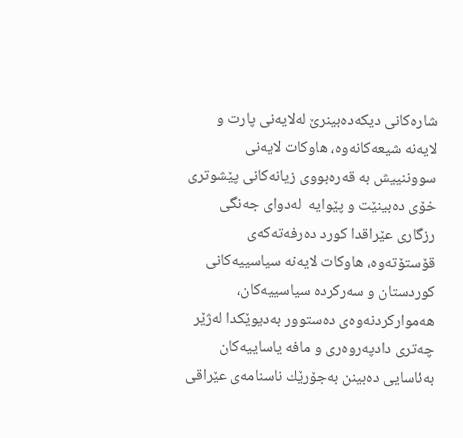شاره‌كانی دیكه‌ده‌بینرێ له‌لایه‌نی پارت و لایه‌نه‌ شیعه‌كانه‌وه‌، هاوكات لایه‌نی سووننییش به‌ قه‌ره‌بووی زیانه‌كانی پێشوتری خۆی ده‌بینێت و پێوایه‌  له‌دوای جه‌نگی رزگاری عێراقدا كورد ده‌رفه‌ته‌كه‌ی قۆستۆته‌وه‌، هاوكات لایه‌نه‌ سیاسیيه‌كانی كوردستان و سه‌ركرده‌ سیاسیيه‌كان، هه‌مواركردنه‌وه‌ی ده‌ستوور به‌دیوێكدا له‌ژێر چه‌تری دادپه‌روه‌ری و مافه‌ یاساییه‌كان به‌ئاسایی ده‌بینن به‌جۆرێك ناسنامه‌ی عێراقی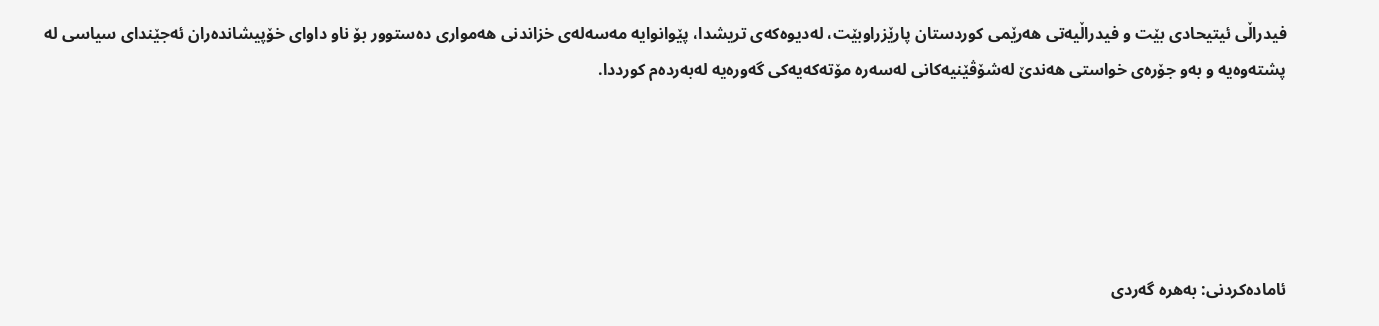فیدراڵی ئیتیحادی بێت و فیدراڵیه‌تی هه‌رێمی كوردستان پارێزراوبێت، له‌دیوه‌كه‌ی تریشدا، پێوانوایه‌ مه‌سه‌له‌ی خزاندنی هه‌مواری ده‌ستوور بۆ ناو داوای خۆپیشانده‌ران ئه‌جێندای سیاسی له‌ پشته‌وه‌یه‌ و به‌و جۆره‌ی خواستی هه‌ندێ له‌شۆڤێنیه‌كانی له‌سه‌ره‌ مۆته‌كه‌یه‌كی گه‌وره‌یه‌ له‌به‌رده‌م كورددا.





ئاماده‌كردنی: به‌هره‌ گه‌ردی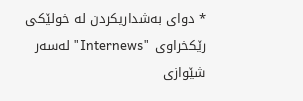* دوای بەشداریکردن لە خولێکی رێکخراوی "Internews" لەسەر شێوازی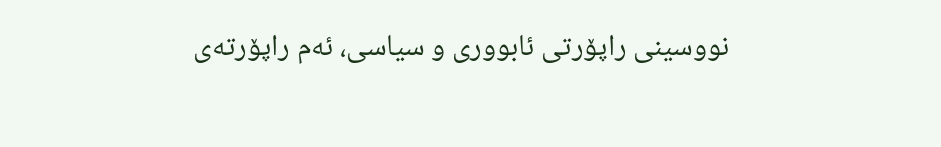نووسینی راپۆرتی ئابووری و سیاسی، ئەم راپۆرتەی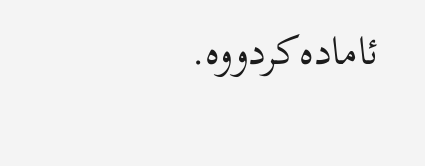ئاماده‌كردووه‌.